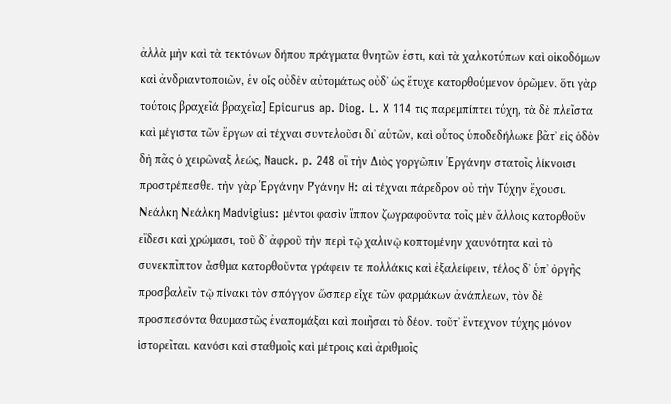ἀλλὰ μὴν καὶ τὰ τεκτόνων δήπου πράγματα θνητῶν ἐστι, καὶ τὰ χαλκοτύπων καὶ οἰκοδόμων καὶ ἀνδριαντοποιῶν, ἐν οἷς οὐδὲν αὐτομάτως οὐδʼ ὡς ἔτυχε κατορθούμενον ὁρῶμεν. ὅτι γὰρ τούτοις βραχεῖά βραχεῖα] Epicurus ap. Diog. L. X 114 τις παρεμπίπτει τύχη, τὰ δὲ πλεῖστα καὶ μέγιστα τῶν ἔργων αἱ τέχναι συντελοῦσι διʼ αὑτῶν, καὶ οὗτος ὑποδεδήλωκε βᾶτʼ εἰς ὁδὸν δὴ πᾶς ὁ χειρῶναξ λεώς, Nauck. p. 248 οἳ τὴν Διὸς γοργῶπιν Ἐργάνην στατοῖς λίκνοισι προστρέπεσθε. τὴν γὰρ Ἐργάνην Ρ̓γάνην H: αἱ τέχναι πάρεδρον οὐ τὴν Τύχην ἔχουσι. Νεάλκη Νεάλκη Madvigius: μέντοι φασὶν ἵππον ζωγραφοῦντα τοῖς μὲν ἄλλοις κατορθοῦν εἴδεσι καὶ χρώμασι, τοῦ δʼ ἀφροῦ τὴν περὶ τῷ χαλινῷ κοπτομένην χαυνότητα καὶ τὸ συνεκπῖπτον ἆσθμα κατορθοῦντα γράφειν τε πολλάκις καὶ ἐξαλείφειν, τέλος δʼ ὑπʼ ὀργῆς προσβαλεῖν τῷ πίνακι τὸν σπόγγον ὥσπερ εἶχε τῶν φαρμάκων ἀνάπλεων, τὸν δὲ προσπεσόντα θαυμαστῶς ἐναπομάξαι καὶ ποιῆσαι τὸ δέον. τοῦτʼ ἔντεχνον τύχης μόνον ἱστορεῖται. κανόσι καὶ σταθμοῖς καὶ μέτροις καὶ ἀριθμοῖς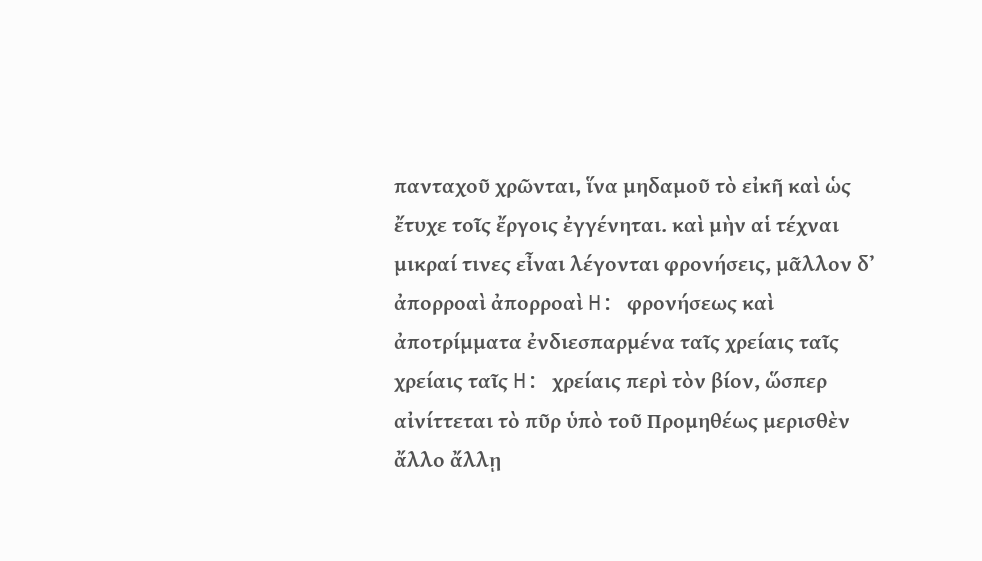πανταχοῦ χρῶνται, ἵνα μηδαμοῦ τὸ εἰκῆ καὶ ὡς ἔτυχε τοῖς ἔργοις ἐγγένηται. καὶ μὴν αἱ τέχναι μικραί τινες εἶναι λέγονται φρονήσεις, μᾶλλον δʼ ἀπορροαὶ ἀπορροαὶ H: φρονήσεως καὶ ἀποτρίμματα ἐνδιεσπαρμένα ταῖς χρείαις ταῖς χρείαις ταῖς H: χρείαις περὶ τὸν βίον, ὥσπερ αἰνίττεται τὸ πῦρ ὑπὸ τοῦ Προμηθέως μερισθὲν ἄλλο ἄλλῃ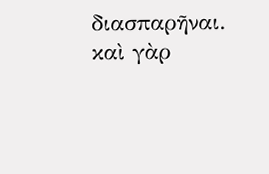διασπαρῆναι. καὶ γὰρ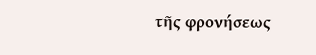τῆς φρονήσεως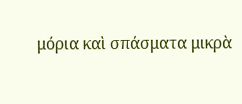μόρια καὶ σπάσματα μικρὰ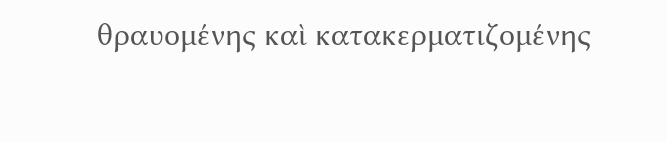θραυομένης καὶ κατακερματιζομένης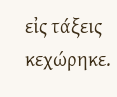εἰς τάξεις κεχώρηκε.